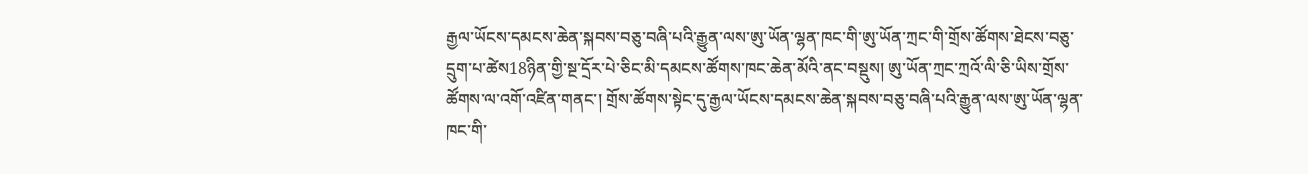རྒྱལ་ཡོངས་དམངས་ཆེན་སྐབས་བཅུ་བཞི་པའི་རྒྱུན་ལས་ཨུ་ཡོན་ལྷན་ཁང་གི་ཨུ་ཡོན་ཀྲང་གི་གྲོས་ཚོགས་ཐེངས་བཅུ་དྲུག་པ་ཚེས18ཉིན་གྱི་སྔ་དྲོར་པེ་ཅིང་མི་དམངས་ཚོགས་ཁང་ཆེན་མོའི་ནང་བསྡུས། ཨུ་ཡོན་ཀྲང་ཀྲའོ་ལི་ཅི་ཡིས་གྲོས་ཚོགས་ལ་འགོ་འཛིན་གནང་། གྲོས་ཚོགས་སྟེང་དུ་རྒྱལ་ཡོངས་དམངས་ཆེན་སྐབས་བཅུ་བཞི་པའི་རྒྱུན་ལས་ཨུ་ཡོན་ལྷན་ཁང་གི་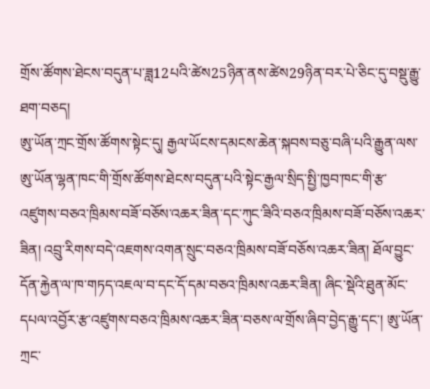གྲོས་ཚོགས་ཐེངས་བདུན་པ་ཟླ12པའི་ཚེས25ཉིན་ནས་ཚེས29ཉིན་བར་པེ་ཅིང་དུ་བསྡུ་རྒྱུ་ཐག་བཅད།
ཨུ་ཡོན་ཀྲང་གྲོས་ཚོགས་སྟེང་དུ། རྒྱལ་ཡོངས་དམངས་ཆེན་སྐབས་བཅུ་བཞི་པའི་རྒྱུན་ལས་ཨུ་ཡོན་ལྷན་ཁང་གི་གྲོས་ཚོགས་ཐེངས་བདུན་པའི་སྟེང་རྒྱལ་སྲིད་སྤྱི་ཁྱབ་ཁང་གི་རྩ་འཛུགས་བཅའ་ཁྲིམས་བཟོ་བཅོས་འཆར་ཟིན་དང་ཀུང་ཟིའི་བཅའ་ཁྲིམས་བཟོ་བཅོས་འཆར་ཟིན། འབྲུ་རིགས་བདེ་འཇགས་འགན་སྲུང་བཅའ་ཁྲིམས་བཟོ་བཅོས་འཆར་ཟིན། ཐོལ་བྱུང་དོན་རྐྱེན་ལ་ཁ་གཏད་འཇལ་བ་དང་དོ་དམ་བཅའ་ཁྲིམས་འཆར་ཟིན། ཞིང་སྡེའི་ཐུན་མོང་དཔལ་འབྱོར་རྩ་འཛུགས་བཅའ་ཁྲིམས་འཆར་ཟིན་བཅས་ལ་གྲོས་ཞིབ་བྱེད་རྒྱུ་དང་། ཨུ་ཡོན་ཀྲང་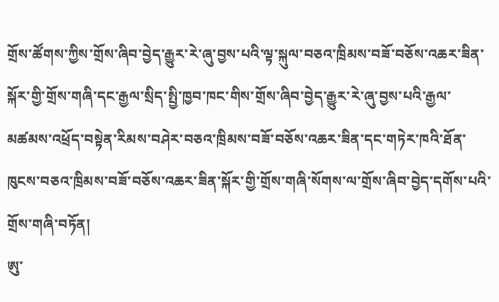གྲོས་ཚོགས་ཀྱིས་གྲོས་ཞིབ་བྱེད་རྒྱུར་རེ་ཞུ་བྱས་པའི་ལྟ་སྐུལ་བཅའ་ཁྲིམས་བཟོ་བཅོས་འཆར་ཟིན་སྐོར་གྱི་གྲོས་གཞི་དང་རྒྱལ་སྲིད་སྤྱི་ཁྱབ་ཁང་གིས་གྲོས་ཞིབ་བྱེད་རྒྱུར་རེ་ཞུ་བྱས་པའི་རྒྱལ་མཚམས་འཕྲོད་བསྟེན་རིམས་བཤེར་བཅའ་ཁྲིམས་བཟོ་བཅོས་འཆར་ཟིན་དང་གཏེར་ཁའི་ཐོན་ཁུངས་བཅའ་ཁྲིམས་བཟོ་བཅོས་འཆར་ཟིན་སྐོར་གྱི་གྲོས་གཞི་སོགས་ལ་གྲོས་ཞིབ་བྱེད་དགོས་པའི་གྲོས་གཞི་བཏོན།
ཨུ་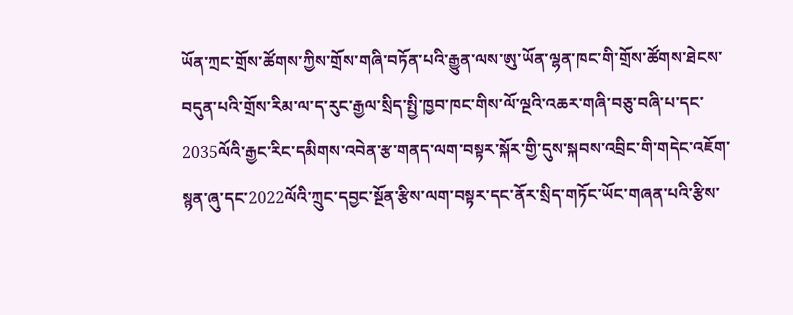ཡོན་ཀྲང་གྲོས་ཚོགས་ཀྱིས་གྲོས་གཞི་བཏོན་པའི་རྒྱུན་ལས་ཨུ་ཡོན་ལྷན་ཁང་གི་གྲོས་ཚོགས་ཐེངས་བདུན་པའི་གྲོས་རིམ་ལ་ད་རུང་རྒྱལ་སྲིད་སྤྱི་ཁྱབ་ཁང་གིས་ལོ་ལྔའི་འཆར་གཞི་བཅུ་བཞི་པ་དང་2035ལོའི་རྒྱང་རིང་དམིགས་འབེན་རྩ་གནད་ལག་བསྟར་སྐོར་གྱི་དུས་སྐབས་འབྲིང་གི་གདེང་འཇོག་སྙན་ཞུ་དང་2022ལོའི་ཀྲུང་དབྱང་སྔོན་རྩིས་ལག་བསྟར་དང་ནོར་སྲིད་གཏོང་ཡོང་གཞན་པའི་རྩིས་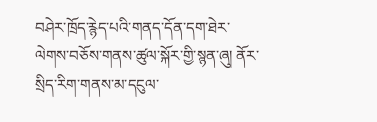བཤེར་ཁྲོད་རྙེད་པའི་གནད་དོན་དག་ཐེར་ལེགས་བཅོས་གནས་ཚུལ་སྐོར་གྱི་སྙན་ཞུ། ནོར་སྲིད་རིག་གནས་མ་དངུལ་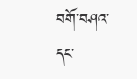བགོ་བཤའ་དང་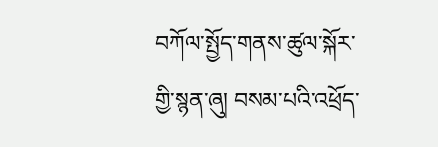བཀོལ་སྤྱོད་གནས་ཚུལ་སྐོར་གྱི་སྙན་ཞུ། བསམ་པའི་འཕྲོད་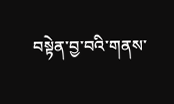བསྟེན་བྱ་བའི་གནས་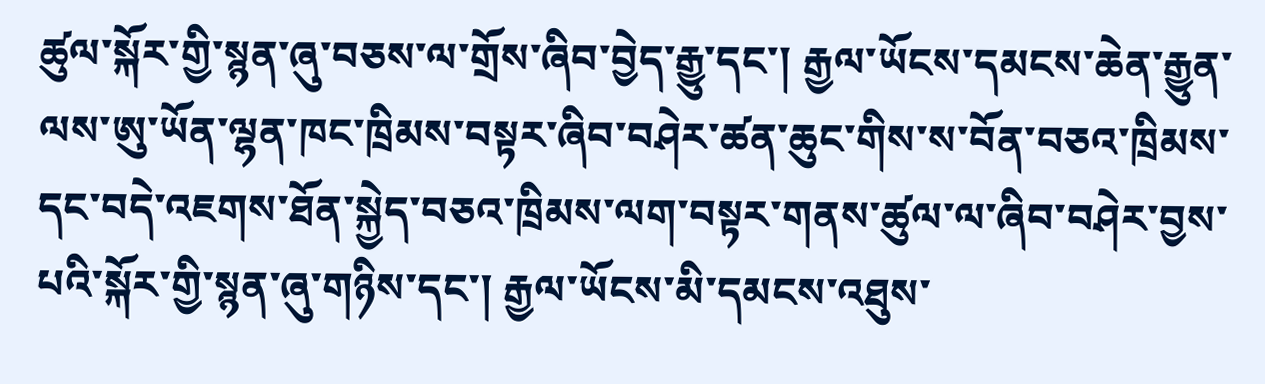ཚུལ་སྐོར་གྱི་སྙན་ཞུ་བཅས་ལ་གྲོས་ཞིབ་བྱེད་རྒྱུ་དང་། རྒྱལ་ཡོངས་དམངས་ཆེན་རྒྱུན་ལས་ཨུ་ཡོན་ལྷན་ཁང་ཁྲིམས་བསྟར་ཞིབ་བཤེར་ཚན་ཆུང་གིས་ས་བོན་བཅའ་ཁྲིམས་དང་བདེ་འཇགས་ཐོན་སྐྱེད་བཅའ་ཁྲིམས་ལག་བསྟར་གནས་ཚུལ་ལ་ཞིབ་བཤེར་བྱས་པའི་སྐོར་གྱི་སྙན་ཞུ་གཉིས་དང་། རྒྱལ་ཡོངས་མི་དམངས་འཐུས་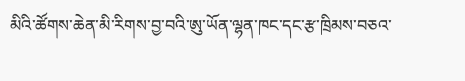མིའི་ཚོགས་ཆེན་མི་རིགས་བྱ་བའི་ཨུ་ཡོན་ལྷན་ཁང་དང་རྩ་ཁྲིམས་བཅའ་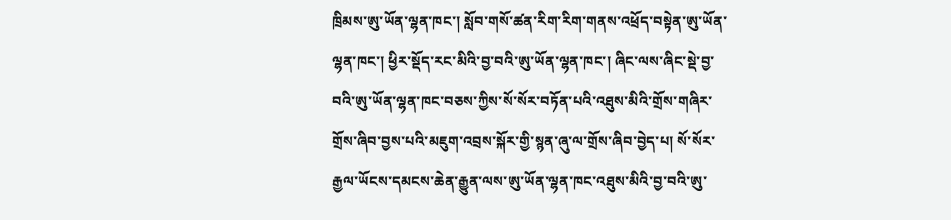ཁྲིམས་ཨུ་ཡོན་ལྷན་ཁང་། སློབ་གསོ་ཚན་རིག་རིག་གནས་འཕྲོད་བསྟེན་ཨུ་ཡོན་ལྷན་ཁང་། ཕྱིར་སྡོད་རང་མིའི་བྱ་བའི་ཨུ་ཡོན་ལྷན་ཁང་། ཞིང་ལས་ཞིང་སྡེ་བྱ་བའི་ཨུ་ཡོན་ལྷན་ཁང་བཅས་ཀྱིས་སོ་སོར་བཏོན་པའི་འཐུས་མིའི་གྲོས་གཞིར་གྲོས་ཞིབ་བྱས་པའི་མཇུག་འབྲས་སྐོར་གྱི་སྙན་ཞུ་ལ་གྲོས་ཞིབ་བྱེད་པ། སོ་སོར་རྒྱལ་ཡོངས་དམངས་ཆེན་རྒྱུན་ལས་ཨུ་ཡོན་ལྷན་ཁང་འཐུས་མིའི་བྱ་བའི་ཨུ་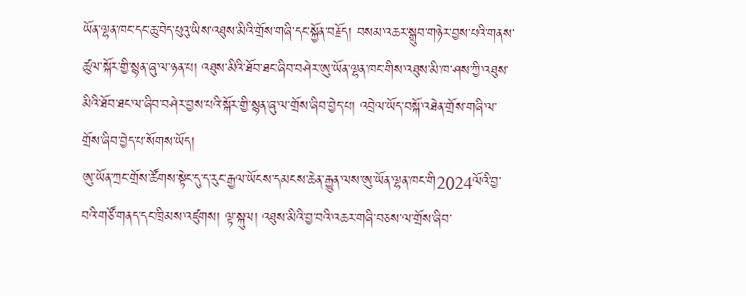ཡོན་ལྷན་ཁང་དང་ཆུ་བེད་པུའུ་ཡིས་འཐུས་མིའི་གྲོས་གཞི་དང་སྐྱོན་བརྗོད། བསམ་འཆར་སྒྲུབ་གཉེར་བྱས་པའི་གནས་ཚུལ་སྐོར་གྱི་སྙན་ཞུ་ལ་ཉན་པ། འཐུས་མིའི་ཐོབ་ཐང་ཞིབ་བཤེར་ཨུ་ཡོན་ལྷན་ཁང་གིས་འཐུས་མི་ཁ་ཤས་ཀྱི་འཐུས་མིའི་ཐོབ་ཐང་ལ་ཞིབ་བཤེར་བྱས་པའི་སྐོར་གྱི་སྙན་ཞུ་ལ་གྲོས་ཞིབ་བྱེད་པ། འབྲེལ་ཡོད་བསྐོ་འཐེན་གྲོས་གཞི་ལ་གྲོས་ཞིབ་བྱེད་པ་སོགས་ཡོད།
ཨུ་ཡོན་ཀྲང་གྲོས་ཚོགས་སྟེང་དུ་ད་རུང་རྒྱལ་ཡོངས་དམངས་ཆེན་རྒྱུན་ལས་ཨུ་ཡོན་ལྷན་ཁང་གི2024ལོའི་བྱ་བའི་གཙོ་གནད་དང་ཁྲིམས་འཛུགས། ལྟ་སྐུལ། འཐུས་མིའི་བྱ་བའི་འཆར་གཞི་བཅས་ལ་གྲོས་ཞིབ་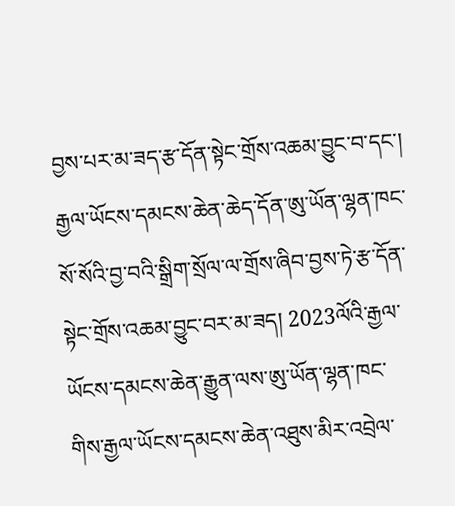བྱས་པར་མ་ཟད་རྩ་དོན་སྟེང་གྲོས་འཆམ་བྱུང་བ་དང་། རྒྱལ་ཡོངས་དམངས་ཆེན་ཆེད་དོན་ཨུ་ཡོན་ལྷན་ཁང་སོ་སོའི་བྱ་བའི་སྒྲིག་སྲོལ་ལ་གྲོས་ཞིབ་བྱས་ཏེ་རྩ་དོན་སྟེང་གྲོས་འཆམ་བྱུང་བར་མ་ཟད། 2023ལོའི་རྒྱལ་ཡོངས་དམངས་ཆེན་རྒྱུན་ལས་ཨུ་ཡོན་ལྷན་ཁང་གིས་རྒྱལ་ཡོངས་དམངས་ཆེན་འཐུས་མིར་འབྲེལ་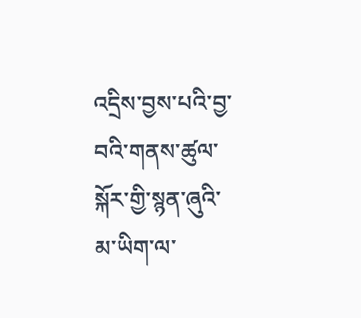འདྲིས་བྱས་པའི་བྱ་བའི་གནས་ཚུལ་སྐོར་གྱི་སྙན་ཞུའི་མ་ཡིག་ལ་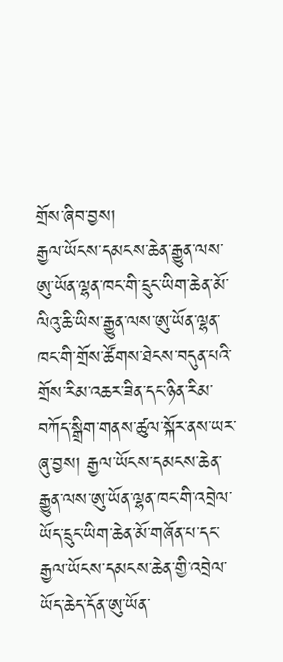གྲོས་ཞིབ་བྱས།
རྒྱལ་ཡོངས་དམངས་ཆེན་རྒྱུན་ལས་ཨུ་ཡོན་ལྷན་ཁང་གི་དྲུང་ཡིག་ཆེན་མོ་ལིའུ་ཆི་ཡིས་རྒྱུན་ལས་ཨུ་ཡོན་ལྷན་ཁང་གི་གྲོས་ཚོགས་ཐེངས་བདུན་པའི་གྲོས་རིམ་འཆར་ཟིན་དང་ཉིན་རིམ་བཀོད་སྒྲིག་གནས་ཚུལ་སྐོར་ནས་ཡར་ཞུ་བྱས། རྒྱལ་ཡོངས་དམངས་ཆེན་རྒྱུན་ལས་ཨུ་ཡོན་ལྷན་ཁང་གི་འབྲེལ་ཡོད་དྲུང་ཡིག་ཆེན་མོ་གཞོན་པ་དང་རྒྱལ་ཡོངས་དམངས་ཆེན་གྱི་འབྲེལ་ཡོད་ཆེད་དོན་ཨུ་ཡོན་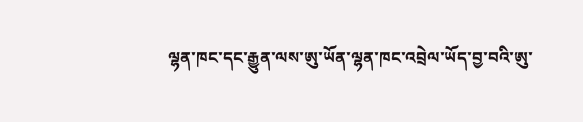ལྷན་ཁང་དང་རྒྱུན་ལས་ཨུ་ཡོན་ལྷན་ཁང་འབྲེལ་ཡོད་བྱ་བའི་ཨུ་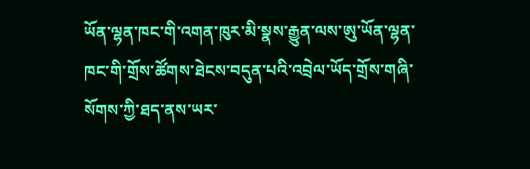ཡོན་ལྷན་ཁང་གི་འགན་ཁུར་མི་སྣས་རྒྱུན་ལས་ཨུ་ཡོན་ལྷན་ཁང་གི་གྲོས་ཚོགས་ཐེངས་བདུན་པའི་འབྲེལ་ཡོད་གྲོས་གཞི་སོགས་ཀྱི་ཐད་ནས་ཡར་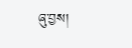ཞུ་བྱས།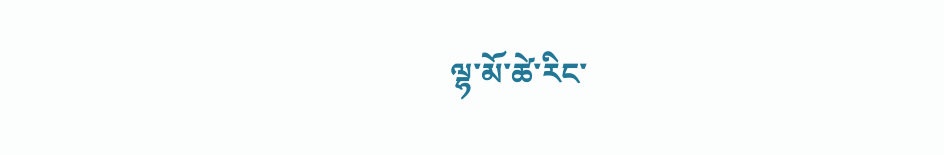ལྷ་མོ་ཚེ་རིང་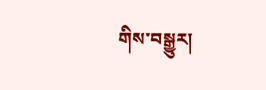གིས་བསྒྱུར།